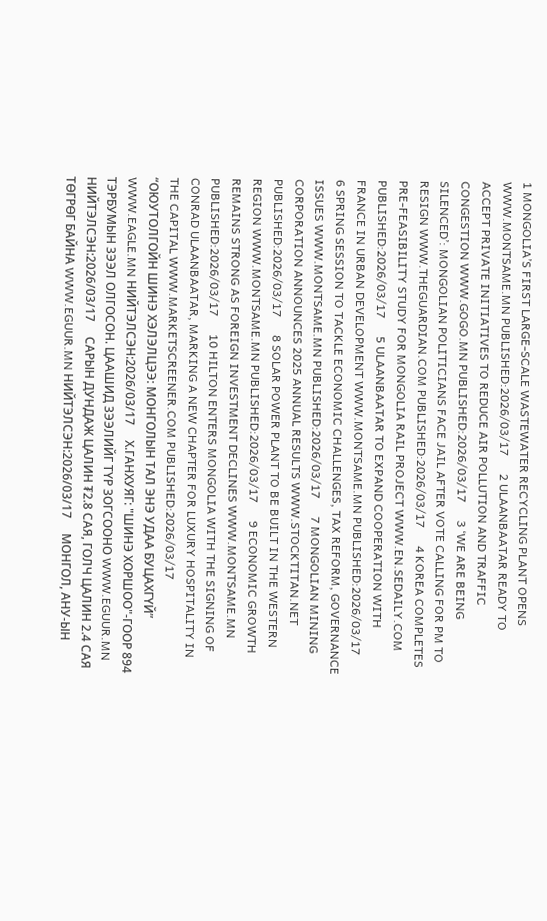1 MONGOLIA’S FIRST LARGE-SCALE WASTEWATER RECYCLING PLANT OPENS WWW.MONTSAME.MN PUBLISHED:2026/03/17      2 ULAANBAATAR READY TO ACCEPT PRIVATE INITIATIVES TO REDUCE AIR POLLUTION AND TRAFFIC CONGESTION WWW.GOGO.MN PUBLISHED:2026/03/17      3 ‘WE ARE BEING SILENCED’: MONGOLIAN POLITICIANS FACE JAIL AFTER VOTE CALLING FOR PM TO RESIGN WWW.THEGUARDIAN.COM PUBLISHED:2026/03/17      4 KOREA COMPLETES PRE-FEASIBILITY STUDY FOR MONGOLIA RAIL PROJECT WWW.EN.SEDAILY.COM PUBLISHED:2026/03/17      5 ULAANBAATAR TO EXPAND COOPERATION WITH FRANCE IN URBAN DEVELOPMENT WWW.MONTSAME.MN PUBLISHED:2026/03/17      6 SPRING SESSION TO TACKLE ECONOMIC CHALLENGES, TAX REFORM, GOVERNANCE ISSUES WWW.MONTSAME.MN PUBLISHED:2026/03/17      7 MONGOLIAN MINING CORPORATION ANNOUNCES 2025 ANNUAL RESULTS WWW.STOCKTITAN.NET PUBLISHED:2026/03/17      8 SOLAR POWER PLANT TO BE BUILT IN THE WESTERN REGION WWW.MONTSAME.MN PUBLISHED:2026/03/17      9 ECONOMIC GROWTH REMAINS STRONG AS FOREIGN INVESTMENT DECLINES WWW.MONTSAME.MN PUBLISHED:2026/03/17      10 HILTON ENTERS MONGOLIA WITH THE SIGNING OF CONRAD ULAANBAATAR, MARKING A NEW CHAPTER FOR LUXURY HOSPITALITY IN THE CAPITAL WWW.MARKETSCREENER.COM PUBLISHED:2026/03/17      “ОЮУТОЛГОЙН ШИНЭ ХЭЛЭЛЦЭЭ: МОНГОЛЫН ТАЛ ЭНЭ УДАА БУЦАХГҮЙ” WWW.EAGLE.MN НИЙТЭЛСЭН:2026/03/17     Х.ГАНХУЯГ: "ШИНЭ ХОРШОО"-ГООР 894 ТЭРБУМЫН ЗЭЭЛ ОЛГОСОН. ЦААШИД ЗЭЭЛИЙГ ТҮР ЗОГСООНО WWW.EGUUR.MN НИЙТЭЛСЭН:2026/03/17     САРЫН ДУНДАЖ ЦАЛИН ₮2.8 САЯ, ГОЛЧ ЦАЛИН 2.4 САЯ ТӨГРӨГ БАЙНА WWW.EGUUR.MN НИЙТЭЛСЭН:2026/03/17     МОНГОЛ, АНУ-ЫН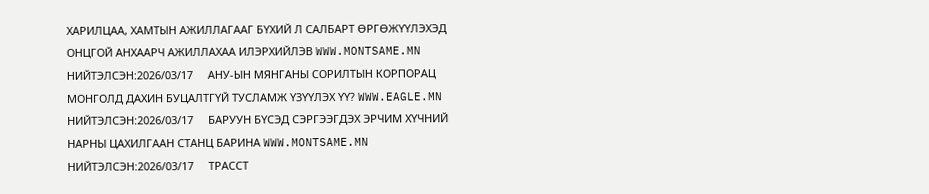ХАРИЛЦАА, ХАМТЫН АЖИЛЛАГААГ БҮХИЙ Л САЛБАРТ ӨРГӨЖҮҮЛЭХЭД ОНЦГОЙ АНХААРЧ АЖИЛЛАХАА ИЛЭРХИЙЛЭВ WWW.MONTSAME.MN НИЙТЭЛСЭН:2026/03/17     АНУ-ЫН МЯНГАНЫ СОРИЛТЫН КОРПОРАЦ МОНГОЛД ДАХИН БУЦАЛТГҮЙ ТУСЛАМЖ ҮЗҮҮЛЭХ ҮҮ? WWW.EAGLE.MN НИЙТЭЛСЭН:2026/03/17     БАРУУН БҮСЭД СЭРГЭЭГДЭХ ЭРЧИМ ХҮЧНИЙ НАРНЫ ЦАХИЛГААН СТАНЦ БАРИНА WWW.MONTSAME.MN НИЙТЭЛСЭН:2026/03/17     ТРАССТ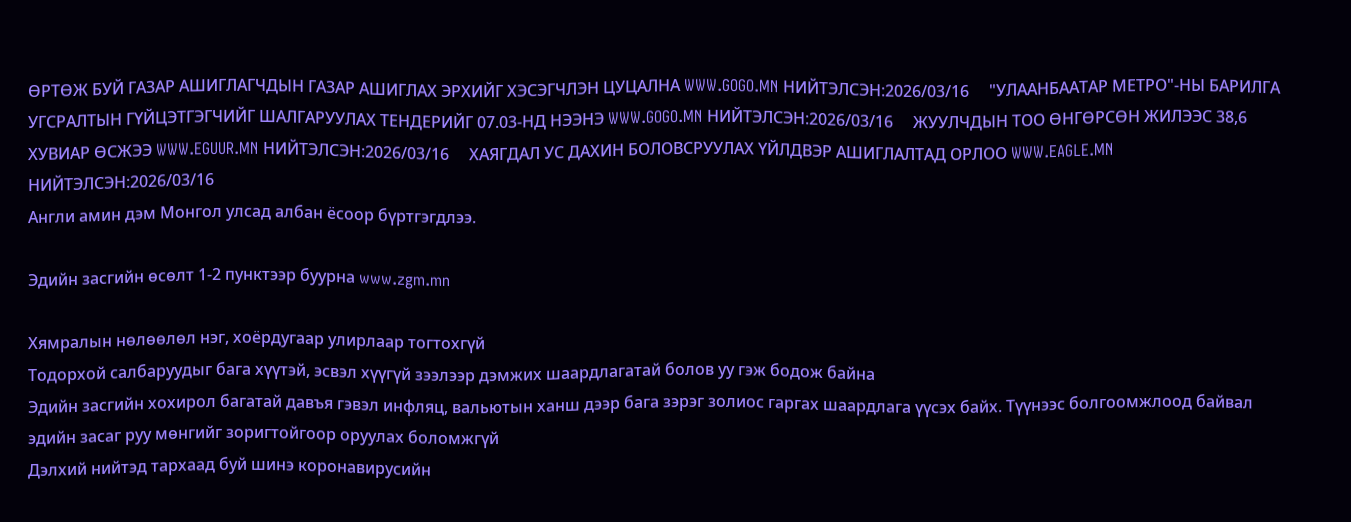ӨРТӨЖ БУЙ ГАЗАР АШИГЛАГЧДЫН ГАЗАР АШИГЛАХ ЭРХИЙГ ХЭСЭГЧЛЭН ЦУЦАЛНА WWW.GOGO.MN НИЙТЭЛСЭН:2026/03/16     "УЛААНБААТАР МЕТРО"-НЫ БАРИЛГА УГСРАЛТЫН ГҮЙЦЭТГЭГЧИЙГ ШАЛГАРУУЛАХ ТЕНДЕРИЙГ 07.03-НД НЭЭНЭ WWW.GOGO.MN НИЙТЭЛСЭН:2026/03/16     ЖУУЛЧДЫН ТОО ӨНГӨРСӨН ЖИЛЭЭС 38,6 ХУВИАР ӨСЖЭЭ WWW.EGUUR.MN НИЙТЭЛСЭН:2026/03/16     ХАЯГДАЛ УС ДАХИН БОЛОВСРУУЛАХ ҮЙЛДВЭР АШИГЛАЛТАД ОРЛОО WWW.EAGLE.MN НИЙТЭЛСЭН:2026/03/16
Англи амин дэм Монгол улсад албан ёсоор бүртгэгдлээ.

Эдийн засгийн өсөлт 1-2 пунктээр буурна www.zgm.mn

Хямралын нөлөөлөл нэг, хоёрдугаар улирлаар тогтохгүй
Тодорхой салбаруудыг бага хүүтэй, эсвэл хүүгүй зээлээр дэмжих шаардлагатай болов уу гэж бодож байна
Эдийн засгийн хохирол багатай давъя гэвэл инфляц, вальютын ханш дээр бага зэрэг золиос гаргах шаардлага үүсэх байх. Түүнээс болгоомжлоод байвал эдийн засаг руу мөнгийг зоригтойгоор оруулах боломжгүй
Дэлхий нийтэд тархаад буй шинэ коронавирусийн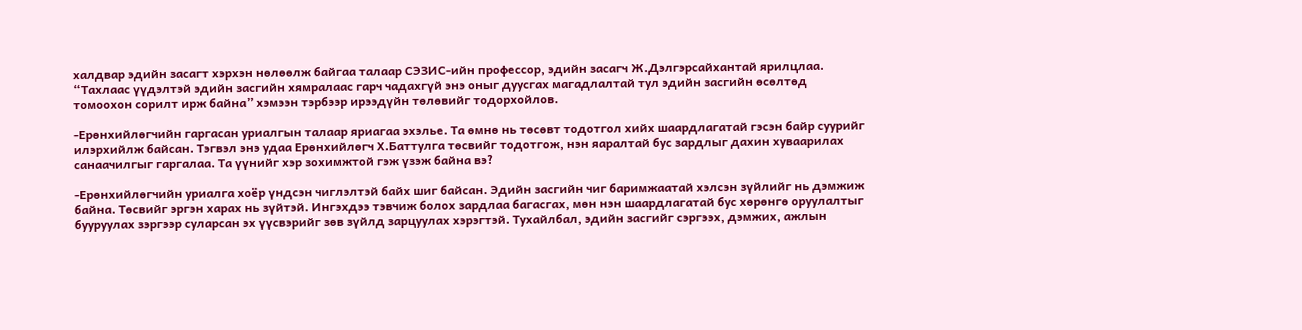халдвар эдийн засагт хэрхэн нөлөөлж байгаа талаар СЭЗИС-ийн профессор, эдийн засагч Ж.Дэлгэрсайхантай ярилцлаа. “Тахлаас үүдэлтэй эдийн засгийн хямралаас гарч чадахгүй энэ оныг дуусгах магадлалтай тул эдийн засгийн өсөлтөд томоохон сорилт ирж байна” хэмээн тэрбээр ирээдүйн төлөвийг тодорхойлов.

-Ерөнхийлөгчийн гаргасан уриалгын талаар яриагаа эхэлье. Та өмнө нь төсөвт тодотгол хийх шаардлагатай гэсэн байр суурийг илэрхийлж байсан. Тэгвэл энэ удаа Ерөнхийлөгч Х.Баттулга төсвийг тодотгож, нэн яаралтай бус зардлыг дахин хуваарилах санаачилгыг гаргалаа. Та үүнийг хэр зохимжтой гэж үзэж байна вэ?

-Ерөнхийлөгчийн уриалга хоёр үндсэн чиглэлтэй байх шиг байсан. Эдийн засгийн чиг баримжаатай хэлсэн зүйлийг нь дэмжиж байна. Төсвийг эргэн харах нь зүйтэй. Ингэхдээ тэвчиж болох зардлаа багасгах, мөн нэн шаардлагатай бус хөрөнгө оруулалтыг бууруулах зэргээр суларсан эх үүсвэрийг зөв зүйлд зарцуулах хэрэгтэй. Тухайлбал, эдийн засгийг сэргээх, дэмжих, ажлын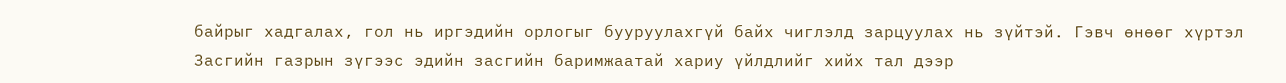байрыг хадгалах, гол нь иргэдийн орлогыг бууруулахгүй байх чиглэлд зарцуулах нь зүйтэй. Гэвч өнөөг хүртэл Засгийн газрын зүгээс эдийн засгийн баримжаатай хариу үйлдлийг хийх тал дээр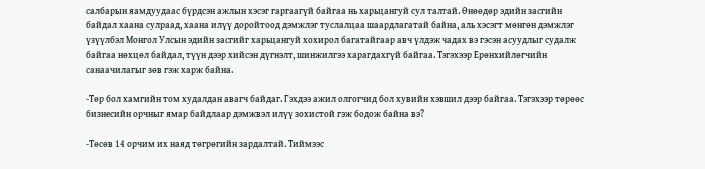салбарын яамдуудаас бүрдсэн ажлын хэсэг гаргаагүй байгаа нь харьцангуй сул талтай. Өнөөдөр эдийн засгийн байдал хаана сулраад, хаана илүү доройтоод дэмжлэг туслалцаа шаардлагатай байна, аль хэсэгт мөнгөн дэмжлэг үзүүлбэл Монгол Улсын эдийн засгийг харьцангуй хохирол багатайгаар авч үлдэж чадах вэ гэсэн асуудлыг судалж байгаа нөхцөл байдал, түүн дээр хийсэн дүгнэлт, шинжилгээ харагдахгүй байгаа. Тэгэхээр Ерөнхийлөгчийн санаачилагыг зөв гэж харж байна.

-Төр бол хамгийн том худалдан авагч байдаг. Гэхдээ ажил олгогчид бол хувийн хэвшил дээр байгаа. Тэгэхээр төрөөс бизнесийн орчныг ямар байдлаар дэмжвэл илүү зохистой гэж бодож байна вэ?

-Төсөв 14 орчим их наяд төгрөгийн зардалтай. Тиймээс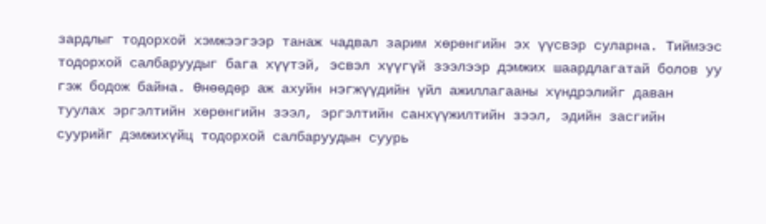зардлыг тодорхой хэмжээгээр танаж чадвал зарим хөрөнгийн эх үүсвэр суларна. Тиймээс тодорхой салбаруудыг бага хүүтэй, эсвэл хүүгүй зээлээр дэмжих шаардлагатай болов уу гэж бодож байна. Өнөөдөр аж ахуйн нэгжүүдийн үйл ажиллагааны хүндрэлийг даван туулах эргэлтийн хөрөнгийн зээл, эргэлтийн санхүүжилтийн зээл, эдийн засгийн суурийг дэмжихүйц тодорхой салбаруудын суурь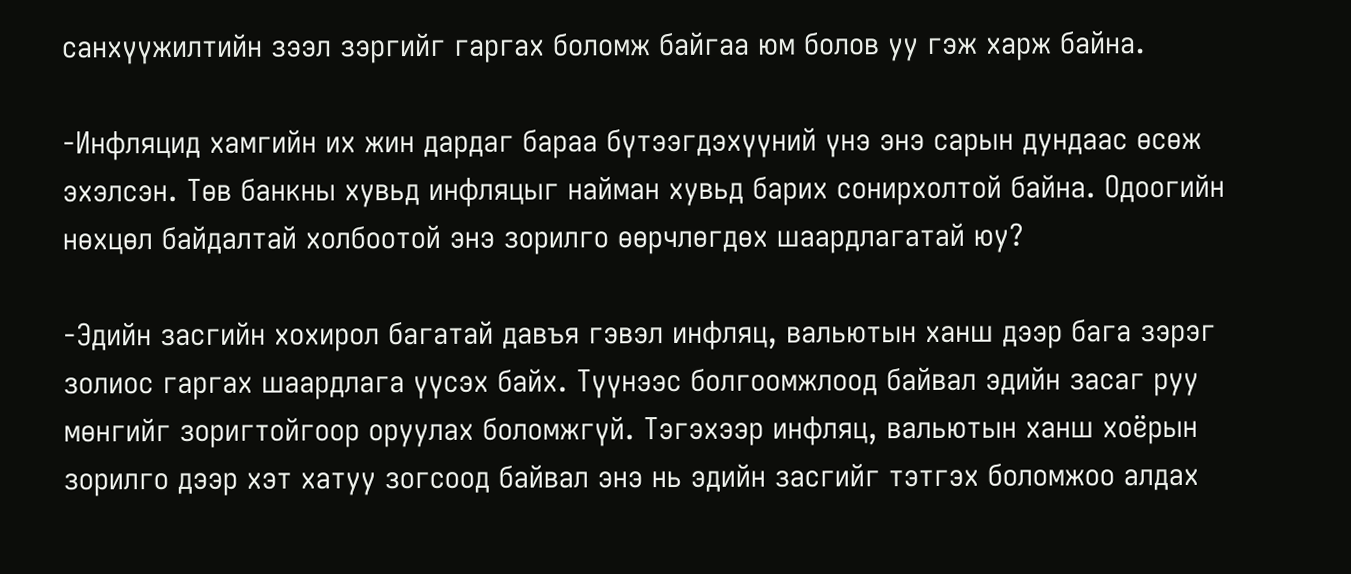санхүүжилтийн зээл зэргийг гаргах боломж байгаа юм болов уу гэж харж байна.

-Инфляцид хамгийн их жин дардаг бараа бүтээгдэхүүний үнэ энэ сарын дундаас өсөж эхэлсэн. Төв банкны хувьд инфляцыг найман хувьд барих сонирхолтой байна. Одоогийн нөхцөл байдалтай холбоотой энэ зорилго өөрчлөгдөх шаардлагатай юу?

-Эдийн засгийн хохирол багатай давъя гэвэл инфляц, вальютын ханш дээр бага зэрэг золиос гаргах шаардлага үүсэх байх. Түүнээс болгоомжлоод байвал эдийн засаг руу мөнгийг зоригтойгоор оруулах боломжгүй. Тэгэхээр инфляц, вальютын ханш хоёрын зорилго дээр хэт хатуу зогсоод байвал энэ нь эдийн засгийг тэтгэх боломжоо алдах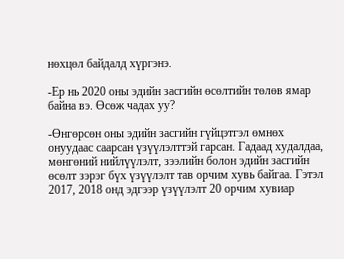нөхцөл байдалд хүргэнэ.

-Ер нь 2020 оны эдийн засгийн өсөлтийн төлөв ямар байна вэ. Өсөж чадах уу?

-Өнгөрсөн оны эдийн засгийн гүйцэтгэл өмнөх онуудаас саарсан үзүүлэлттэй гарсан. Гадаад худалдаа, мөнгөний нийлүүлэлт, зээлийн болон эдийн засгийн өсөлт зэрэг бүх үзүүлэлт тав орчим хувь байгаа. Гэтэл 2017, 2018 онд эдгээр үзүүлэлт 20 орчим хувиар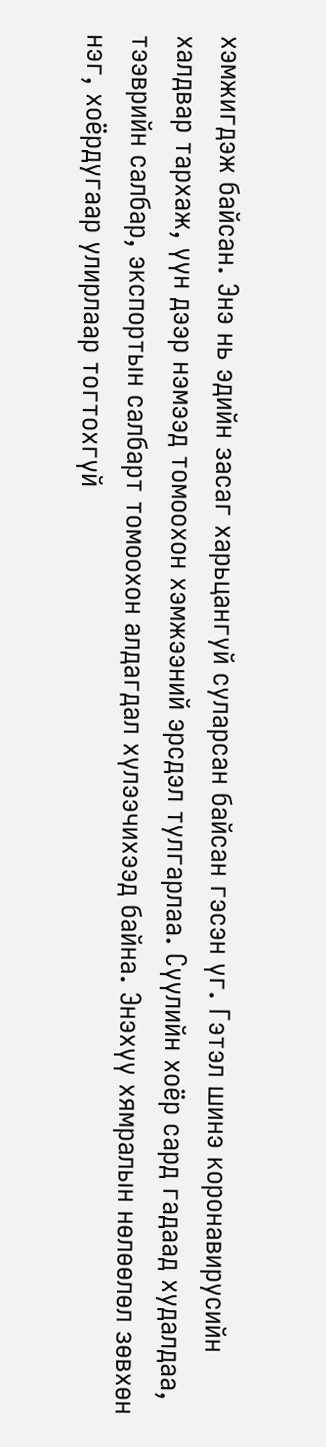хэмжигдэж байсан. Энэ нь эдийн засаг харьцангуй суларсан байсан гэсэн үг. Гэтэл шинэ коронавирусийн халдвар тархаж, үүн дээр нэмээд томоохон хэмжээний эрсдэл тулгарлаа. Сүүлийн хоёр сард гадаад худалдаа, тээврийн салбар, экспортын салбарт томоохон алдагдал хүлээчихээд байна. Энэхүү хямралын нөлөөлөл зөвхөн нэг, хоёрдугаар улирлаар тогтохгүй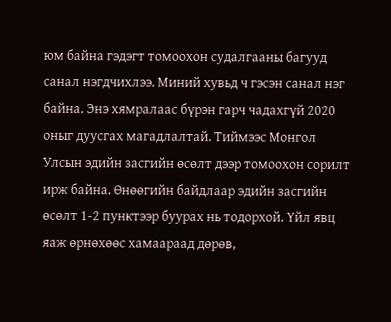юм байна гэдэгт томоохон судалгааны багууд санал нэгдчихлээ. Миний хувьд ч гэсэн санал нэг байна. Энэ хямралаас бүрэн гарч чадахгүй 2020 оныг дуусгах магадлалтай. Тиймээс Монгол Улсын эдийн засгийн өсөлт дээр томоохон сорилт ирж байна. Өнөөгийн байдлаар эдийн засгийн өсөлт 1-2 пунктээр буурах нь тодорхой. Үйл явц яаж өрнөхөөс хамаараад дөрөв,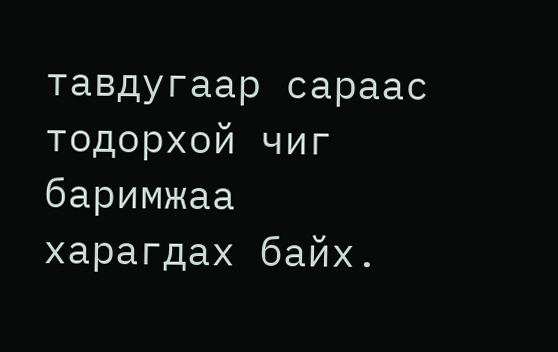тавдугаар сараас тодорхой чиг баримжаа харагдах байх.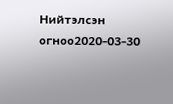Нийтэлсэн огноо2020-03-30